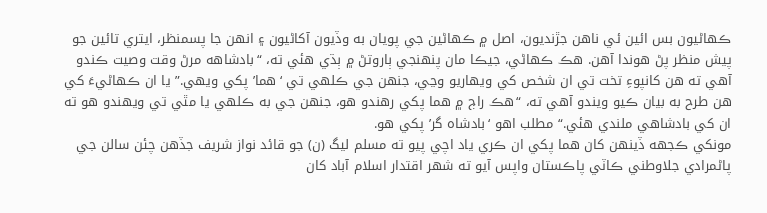ڪهاڻيون بس ائين ئي ناهن جڙنديون، اصل ۾ ڪهاڻين جي پويان به وڏيون آکاڻيون ۽ انهن جا پسمنظر، ايتري تائين جو پيش منظر پڻ هوندا آهن. هڪ ڪهاڻي، جيڪا مان پنهنجي ٻاروتڻ ۾ ٻڌي هئي ته، “بادشاهه مرڻ وقت وصيت ڪندو آهي ته هن کانپوءِ تخت تي ان شخص کي ويهاريو وڃي، جنهن جي ڪلهي تي ‘هما’ پکي ويهي.” يا ان ڪهاڻيءَ کي هن طرح به بيان ڪيو ويندو آهي ته، “هڪ راڄ ۾ هما پکي رهندو هو، جنهن جي به ڪلهي يا مٿي تي ويهندو هو ته ان کي بادشاهي ملندي هئي.“ مطلب اهو ‘بادشاه گر’ پکي هو.
مونکي ڪجهه ڏينهن کان هما پکي ان ڪري ياد اچي پيو ته مسلم ليگ (ن) جو قائد نواز شريف جڏهن چئن سالن جي پاڻمرادي جلاوطني ڪاٽي پاڪستان واپس آيو ته شهر اقتدار اسلام آباد کان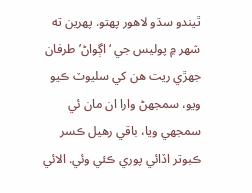ٿيندو سڌو لاهور پهتو. پهرين ته شهر ۾ پوليس جي ‘اڳواڻ’ طرفان جهڙي ريت هن کي سليوٽ ڪيو ويو، سمجهڻ وارا ان مان ئي سمجهي ويا، باقي رهيل ڪسر ڪبوتر اڏائي پوري ڪئي وئي. الائي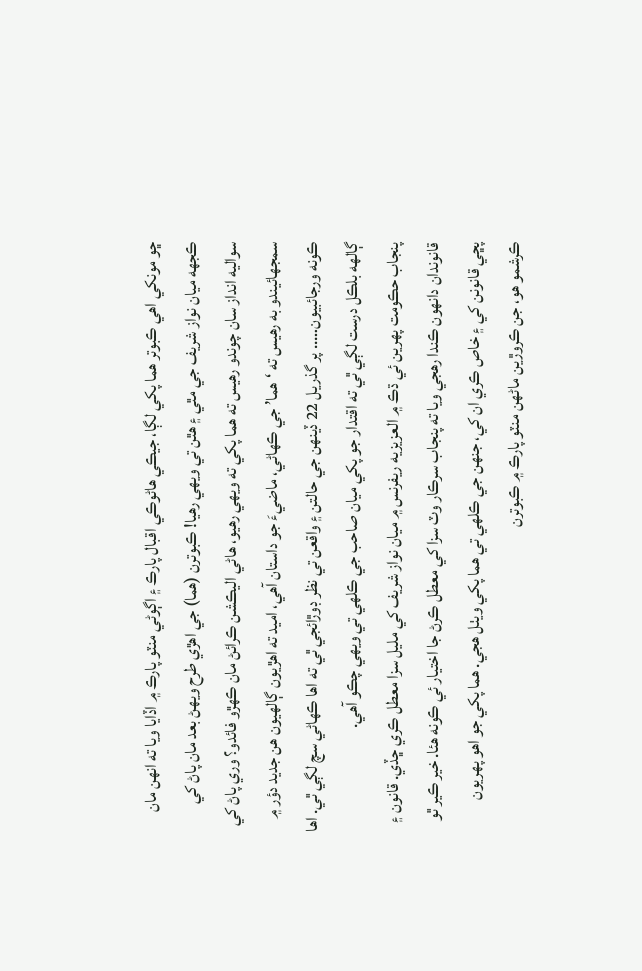ڇو مونکي اهي ڪبوتر هما پکي لڳا، جيڪي هاڻوڪي اقبال پارڪ ۽ اڳوڻي منٽو پارڪ ۾ اڏايا ويا ته انهن مان ڪجهه ميان نواز شريف جي مٿي ۽ هٿن تي ويهي رهيا! ڪبوترن (هما) جي اهڙي طرح ويهڻ بعد مان پاڻ کي سواليه انداز سان چوندو رهيس ته هما پکي ته ويهي رهيو، هاڻي اليڪشن ڪرائڻ مان ڪهڙو فائدو؟ وري پاڻ کي سمجهائيندو به رهيس ته ‘هما’ جي ڪهاڻي، ماضيءَ جو داستان آهي، اميد ته اهڙيون ڳالهيون هن جديد دؤر ۾ ڪونه ورجائبيون….. پر گذريل 22 ڏينهن جي حالتن ۽ واقعن تي نظر ڊوڙائجي ٿي ته اها ڪهاڻي سچ لڳي ٿي. اها ڳالهه بلڪل درست لڳي ٿي ته اقتدار جو پکي ميان صاحب جي ڪلهي تي ويهي چڪو آهي.
پنجاب حڪومت پهرين ئي ڌڪ ۾ العزيزيه ريفرنس ۾ ميان نواز شريف کي مليل سزا معطل ڪري ڇڏي. قانون ۽ قانوندان دانهون ڪندا رهجي ويا ته پنجاب سرڪار وٽ سزا کي معطل ڪرڻ جا اختيار ئي ڪونه هئا. خير ڪير ٿو پڇي قانونن کي ۽ خاص ڪري ان کي، جنهن جي ڪلهي تي هما پکي ويٺل هجي. هما پکي جو اهو پهريون ڪرشمو هو، جن ڪروڙين ماڻهن منٽو پارڪ ۾ ڪبوترن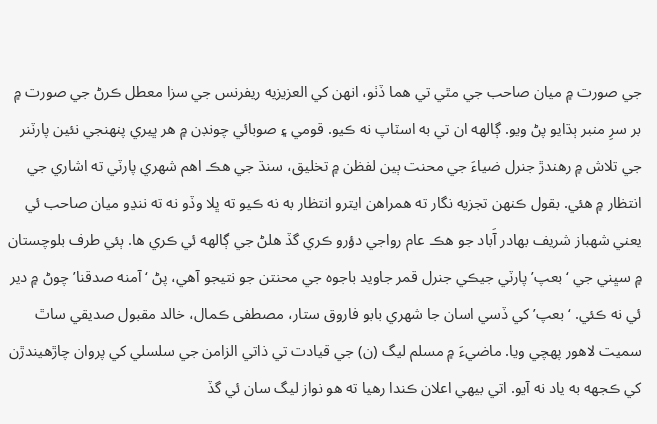جي صورت ۾ ميان صاحب جي مٿي تي هما ڏٺو، انهن کي العزيزيه ريفرنس جي سزا معطل ڪرڻ جي صورت ۾ بر سرِ منبر ٻڌايو پڻ ويو. ڳالهه ان تي به اسٽاپ نه ڪيو. قومي ۽ صوبائي چونڊن ۾ هر ڀيري پنهنجي نئين پارٽنر جي تلاش ۾ رهندڙ جنرل ضياءَ جي محنت ٻين لفظن ۾ تخليق، سنڌ جي هڪ اهم شهري پارٽي ته اشاري جي انتظار ۾ هئي. بقول ڪنهن تجزيه نگار ته همراهن ايترو انتظار به نه ڪيو ته ڀلا وڏو نه ته ننڍو ميان صاحب ئي يعني شهباز شريف بهادر آَباد جو هڪ عام رواجي دؤرو ڪري گڏ هلڻ جي ڳالهه ئي ڪري ها. ٻئي طرف بلوچستان ۾ سڀني جي ‘بعپ’ پارٽي جيڪي جنرل قمر جاويد باجوه جي محنتن جو نتيجو آهي، پڻ ‘آمنه صدقنا’ چوڻ ۾ دير ئي نه ڪئي. ‘بعپ’ کي ڏسي اسان جا شهري بابو فاروق ستار، مصطفى ڪمال، خالد مقبول صديقي ساٿ سميت لاهور پهچي ويا. ماضيءَ ۾ مسلم ليگ (ن) جي قيادت تي ذاتي الزامن جي سلسلي کي پروان چاڙهيندڙن کي ڪجهه به ياد نه آيو. اتي بيهي اعلان ڪندا رهيا ته هو نواز ليگ سان ئي گڏ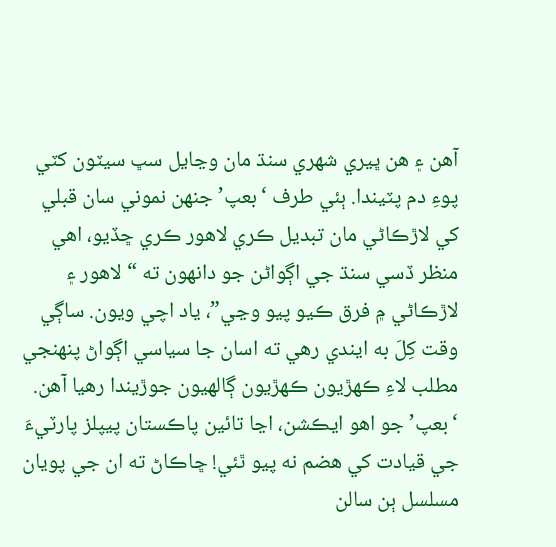آهن ۽ هن ڀيري شهري سنڌ مان وڃايل سڀ سيٽون کٽي پوءِ دم پٽيندا. ٻئي طرف ‘بعپ’ جنهن نموني سان قبلي کي لاڙڪاڻي مان تبديل ڪري لاهور ڪري ڇڏيو، اهي منظر ڏسي سنڌ جي اڳواڻن جو دانهون ته “لاهور ۽ لاڙڪاڻي ۾ فرق ڪيو پيو وڃي”، ياد اچي ويون. ساڳي وقت کِلَ به ايندي رهي ته اسان جا سياسي اڳواڻ پنهنجي مطلب لاءِ ڪهڙيون ڪهڙيون ڳالهيون جوڙيندا رهيا آهن. ‘بعپ’ جو اهو ايڪشن، اڃا تائين پاڪستان پيپلز پارٽيءَ جي قيادت کي هضم نه پيو ٿئي! ڇاڪاڻ ته ان جي پويان مسلسل ٻن سالن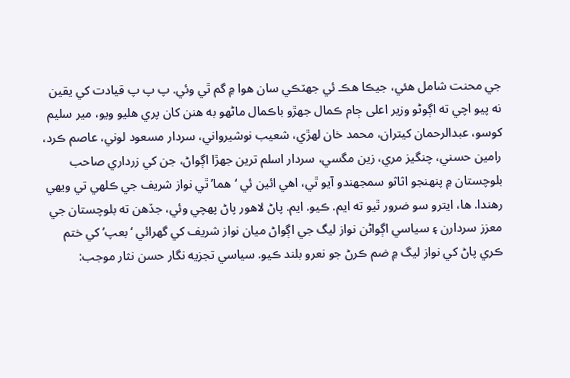جي محنت شامل هئي، جيڪا هڪ ئي جهٽڪي سان هوا ۾ گم ٿي وئي. پ پ پ قيادت کي يقين نه پيو اچي ته اڳوڻو وزير اعلى ڄام ڪمال جهڙو باڪمال ماڻهو به هنن کان پري هليو ويو، مير سليم کوسو، عبدالرحمان کيتران، محمد خان لهڙي، شعيب نوشيرواني، سردار مسعود لوني، عاصم ڪرد، رامين حسني، چنگيز مري، زين مگسي، سردار اسلم ترين جهڙا اڳواڻ، جن کي زرداري صاحب بلوچستان ۾ پنهنجو اثاثو سمجهندو آيو ٿي، اهي ائين ئي ‘هما’ ٿي نواز شريف جي ڪلهي تي ويهي رهندا. ها، ايترو سو ضرور ٿيو ته ايم. ڪيو. ايم. پاڻ لاهور پاڻ پهچي وئي، جڏهن ته بلوچستان جي معزز سردارن ۽ سياسي اڳواڻن نواز ليگ جي اڳواڻ ميان نواز شريف کي گهرائي ‘بعپ’ کي ختم ڪري پاڻ کي نواز ليگ ۾ ضم ڪرڻ جو نعرو بلند ڪيو. سياسي تجزيه نگار حسن نثار موجب: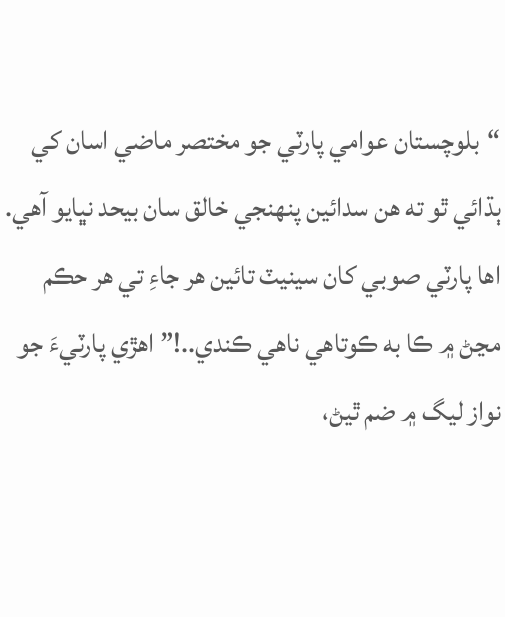“بلوچستان عوامي پارٽي جو مختصر ماضي اسان کي ٻڌائي ٿو ته هن سدائين پنهنجي خالق سان بيحد نڀايو آهي. اها پارٽي صوبي کان سينيٽ تائين هر جاءِ تي هر حڪم مڃڻ ۾ ڪا به ڪوتاهي ناهي ڪندي..!” اهڙي پارٽيءَ جو نواز ليگ ۾ ضم ٿيڻ،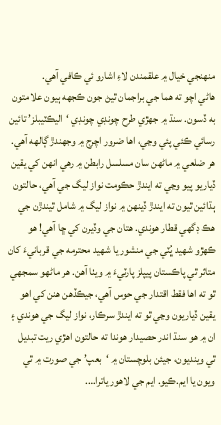منهنجي خيال ۾ علقمندن لاءِ اشارو ئي ڪافي آهي.
هاڻي اچو ته هما جي براجمان ٿيڻ جون ڪجهه ٻيون علامتون به ڏسون. سنڌ ۾ جهڙي طرح چونڊي چونڊي ‘اليڪٽيبلز’ تائين رسائي ڪئي پئي وڃي، اها ضرور اچرج ۾ وجهندڙ ڳالهه آهي. هر ضلعي ۾ ماڻهن سان مسلسل رابطن ۾ رهي انهن کي يقين ڏياريو پيو وڃي ته ايندڙ حڪومت نواز ليگ جي آهي، حالتون ٻڌائين ٿيون ته ايندڙ ڏينهن ۾ نواز ليگ ۾ شامل ٿيندڙن جي هڪ ڊگهي قطار هوندي. هتان جي وڏيرن کي ڇا آهي! هو ڪهڙو شهيد ڀُٽي جي منشور يا شهيد محترمه جي قربانيءَ کان متاثر ٿي پاڪستان پيپلز پارٽيءَ ۾ ويٺا آهن. هر ماڻهو سمجهي ٿو ته اها فقط اقتدار جي حوس آهي، جيڪڏهن هنن کي اهو يقين ڏياريون وڃي ٿو ته ايندڙ سرڪار، نواز ليگ جي هوندي ۽ ان ۾ هو سنڌ اندر حصيدار هوندا ته حالتون اهڙي ريت تبديل ٿي وينديون، جيئن بلوچستان ۾ ‘بعپ’ جي صورت ۾ ٿي ويون يا ايم.ڪيو. ايم جي لاهور ياترا….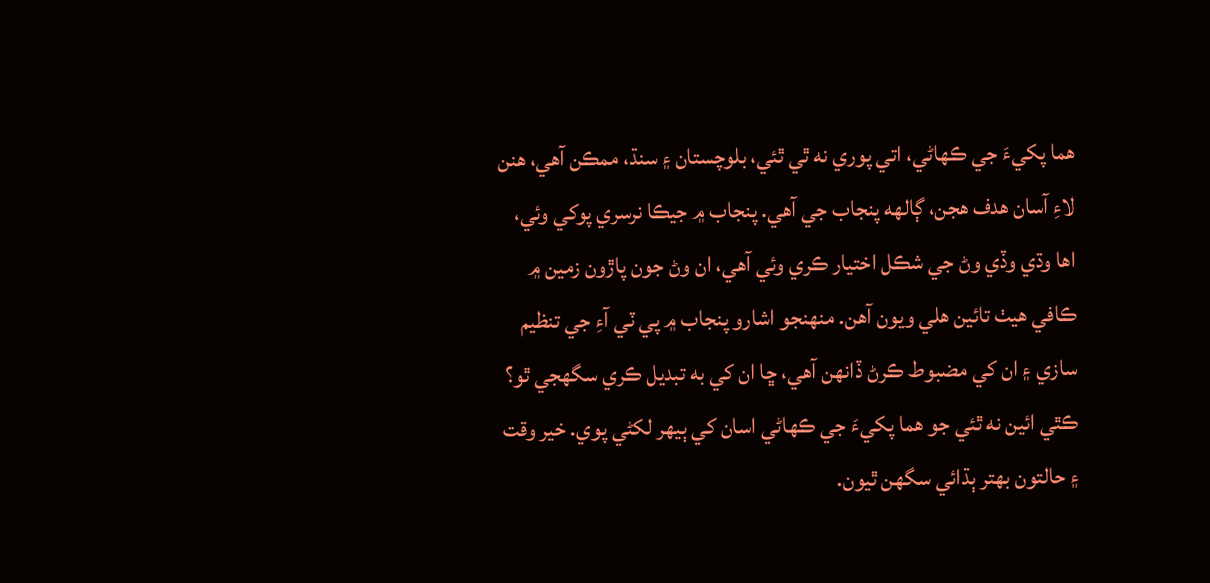هما پکيءَ جي ڪهاڻي، اتي پوري نه ٿي ٿئي، بلوچستان ۽ سنڌ، ممڪن آهي، هنن لاءِ آسان هدف هجن، ڳالهه پنجاب جي آهي. پنجاب ۾ جيڪا نرسري پوکي وئي، اها وڌي وڏي وڻ جي شڪل اختيار ڪري وئي آهي، ان وڻ جون پاڙون زمين ۾ ڪافي هيٺ تائين هلي ويون آهن. منهنجو اشارو پنجاب ۾ پي ٽي آءِ جي تنظيم سازي ۽ ان کي مضبوط ڪرڻ ڏانهن آهي، ڇا ان کي به تبديل ڪري سگهجي ٿو؟ ڪٿي ائين نه ٿئي جو هما پکيءَ جي ڪهاڻي اسان کي ٻيهر لکڻي پوي. خير وقت ۽ حالتون بهتر ٻڌائي سگهن ٿيون.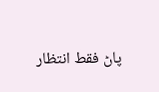پاڻ فقط انتظار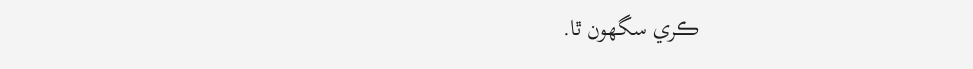ڪري سگهون ٿا.